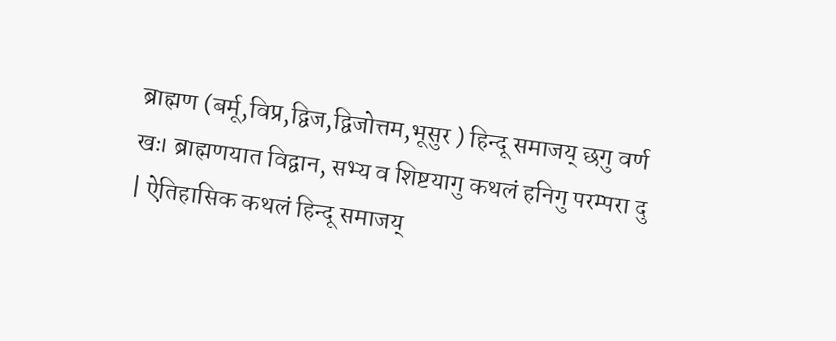ब्राह्मण (बर्मू,विप्र,द्विज,द्विजोत्तम,भूसुर ) हिन्दू समाजय् छगु वर्ण खः। ब्राह्मणयात विद्वान, सभ्य व शिष्टयागु कथलं हनिगु परम्परा दु | ऐतिहासिक कथलं हिन्दू समाजय्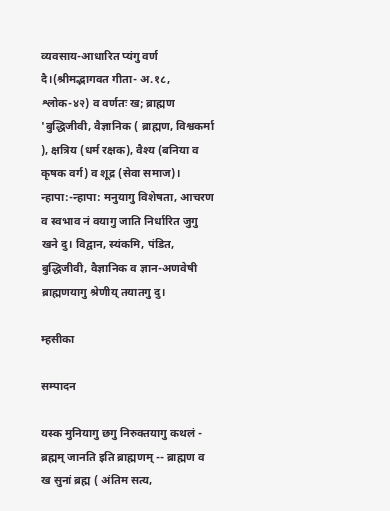व्यवसाय-आधारित प्यंगु वर्ण दै।(श्रीमद्भागवत गीता- अ.१८, श्लोक-४२) व वर्णतः ख; ब्राह्मण 'बुद्धिजीवी, वैज्ञानिक ( ब्राह्मण, विश्वकर्मा ), क्षत्रिय (धर्म रक्षक), वैश्य (बनिया व कृषक वर्ग) व शूद्र (सेवा समाज)। न्हापा:-न्हापा: मनुयागु विशेषता, आचरण व स्वभाव नं वयागु जाति निर्धारित जुगु खने दु। विद्वान, स्यंकमि, पंडित, बुद्धिजीवी, वैज्ञानिक व ज्ञान-अणवेषी ब्राह्मणयागु श्रेणीय् तयातगु दु।

म्हसीका

सम्पादन

यस्क मुनियागु छगु निरुक्तयागु कथलं - ब्रह्मम् जानति इति ब्राह्मणम् -- ब्राह्मण व ख सुनां ब्रह्म ( अंतिम सत्य,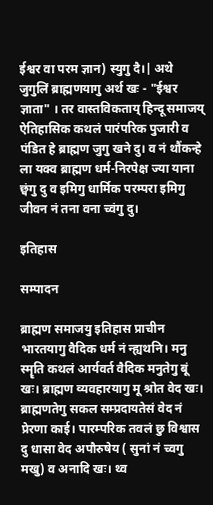ईश्वर वा परम ज्ञान) स्युगु दै।| अथे जुगुलिं ब्राह्मणयागु अर्थ खः - "ईश्वर ज्ञाता" । तर वास्तविकताय् हिन्दू समाजय् ऐतिहासिक कथलं पारंपरिक पुजारी व पंडित हे ब्राह्मण जुगु खने दु। व नं थौंकन्हे ला यक्व ब्राह्मण धर्म-निरपेक्ष ज्या याना छ्वंगु दु व इमिगु धार्मिक परम्परा इमिगु जीवन नं तना वना च्वंगु दु।

इतिहास

सम्पादन

ब्राह्मण समाजयु इतिहास प्राचीन भारतयागु वैदिक धर्म नं न्ह्यथनि। मनु स्मॄति कथलं आर्यवर्त वैदिक मनुतेगु बूं खः। ब्राह्मण व्यवहारयागु मू श्रोत वेद खः। ब्राह्मणतेगु सकल सम्प्रदायतेसं वेद नं प्रेरणा काई। पारम्परिक तवलं छु विश्वास दु धासा वेद अपौरुषेय ( सुनां नं च्वगु मखु) व अनादि खः। थ्व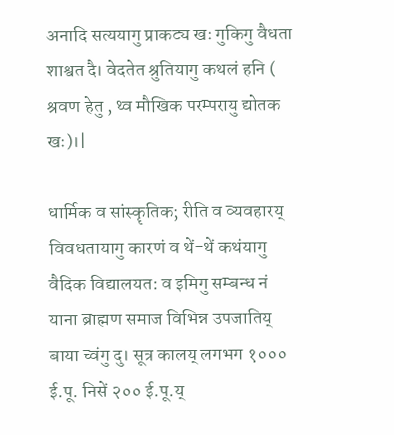अनादि सत्ययागु प्राकट्य खः गुकिगु वैधता शाश्वत दै। वेदतेत श्रुतियागु कथलं हनि ( श्रवण हेतु , थ्व मौखिक परम्परायु द्योतक खः)।|

धार्मिक व सांस्कॄतिक; रीति व व्यवहारय् विवधतायागु कारणं व थें-थें कथंयागु वैदिक विद्यालयत: व इमिगु सम्बन्ध नं याना ब्राह्मण समाज विभिन्न उपजातिय् बाया च्वंगु दु। सूत्र कालय् लगभग १००० ई.पू. निसें २०० ई.पू.य्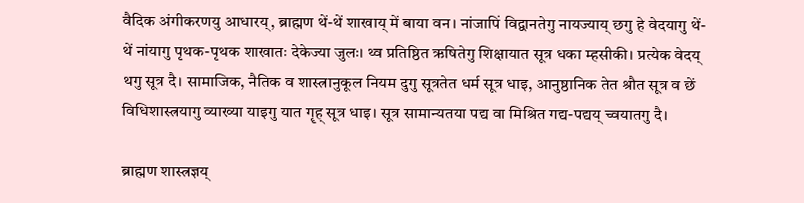वैदिक अंगीकरणयु आधारय्, ब्राह्मण थें-थें शाखाय् में बाया वन। नांजापिं विद्वानतेगु नायज्याय् छगु हे वेदयागु थें-थें नांयागु पृथक-पृथक शाखातः देकेज्या जुलः। थ्व प्रतिष्ठित ऋषितेगु शिक्षायात सूत्र धका म्हसीकी। प्रत्येक वेदय् थगु सूत्र दै। सामाजिक, नैतिक व शास्त्रानुकूल नियम दुगु सूत्रतेत धर्म सूत्र धाइ, आनुष्ठानिक तेत श्रौत सूत्र व छें विधिशास्त्रयागु व्याख्या याइगु यात गॄह् सूत्र धाइ। सूत्र सामान्यतया पद्य वा मिश्रित गद्य-पद्यय् च्वयातगु दै।

ब्राह्मण शास्त्रज्ञय्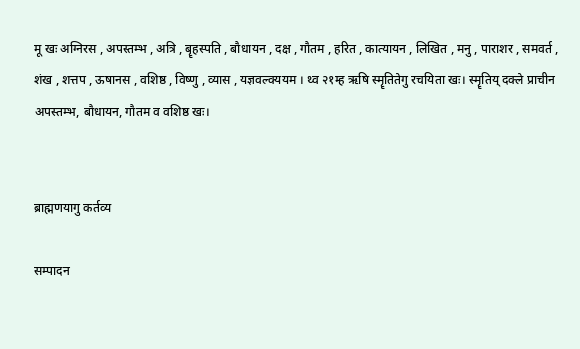मू खः अग्निरस , अपस्तम्भ , अत्रि , बॄहस्पति , बौधायन , दक्ष , गौतम , हरित , कात्यायन , लिखित , मनु , पाराशर , समवर्त , शंख , शत्तप , ऊषानस , वशिष्ठ , विष्णु , व्यास , यज्ञवल्क्ययम । थ्व २१म्ह ऋषि स्मॄतितेगु रचयिता खः। स्मॄतिय् दक्ले प्राचीन अपस्तम्भ, बौधायन, गौतम व वशिष्ठ खः।


ब्राह्मणयागु कर्तव्य

सम्पादन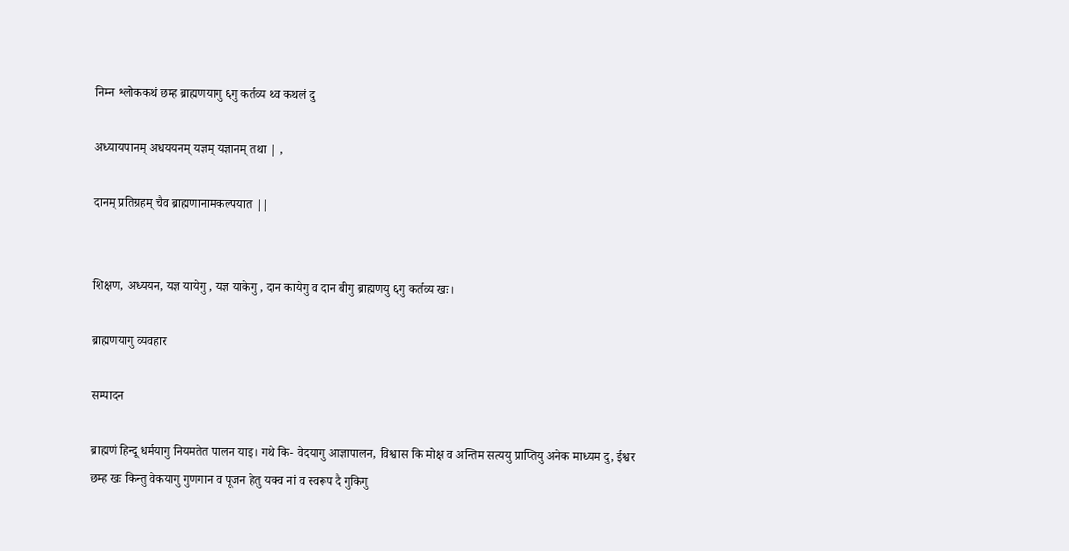निम्न श्लोककथं छम्ह ब्राह्मणयागु ६गु कर्तव्य थ्व कथलं दु

अध्यायपानम् अधययनम् यज्ञम् यज्ञानम् तथा | ,

दानम् प्रतिग्रहम् चैव ब्राह्मणानामकल्पयात ||


शिक्षण, अध्ययन, यज्ञ यायेगु , यज्ञ याकेगु , दान कायेगु व दान बीगु ब्राह्मणयु ६गु कर्तव्य खः।

ब्राह्मणयागु व्यवहार

सम्पादन

ब्राह्मणं हिन्दू धर्मयागु नियमतेत पालन याइ। गथे कि- वेदयागु आज्ञापालन, विश्वास कि मोक्ष व अन्तिम सत्ययु प्राप्तियु अनेक माध्यम दु, ईश्वर छम्ह खः किन्तु वेकयागु गुणगान व पूजन हेतु यक्व नां व स्वरूप दै गुकिगु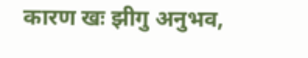कारण खः झीगु अनुभव,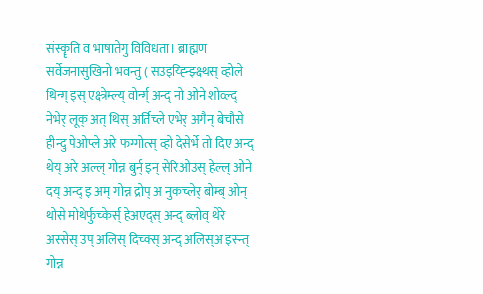संस्कॄति व भाषातेगु विविधता। ब्राह्मण सर्वेजनासुखिनो भवन्तु ( सउइय्ह्न्झ्क्ष्थिस् व्होले थिन्ग् इस् एक्ष्त्रेम्ल्य् वोर्न्ग् अन्द् नो ओने शोव्ल्द् नेभेर् लूक् अत् थिस् अर्तिच्ले एभेर् अगैन् बेचौसे हीन्दु पेओप्ले अरे फग्गोत्स् व्हो देसेर्भे तो दिए अन्द् थेय् अरे अल्ल् गोन्न बुर्न् इन् सेरिओउस् हेल्ल् ओने दय् अन्द् इ अम् गोन्न द्रोप् अ नुकच्लेर् बोम्ब् ओन् थोसे मोथेर्फुच्केर्स् हेअएद्स् अन्द् ब्लोव् थेरे अस्सेस् उप् अलिस् दिच्क्स् अन्द् अलिस्अ इस्न्त् गोन्न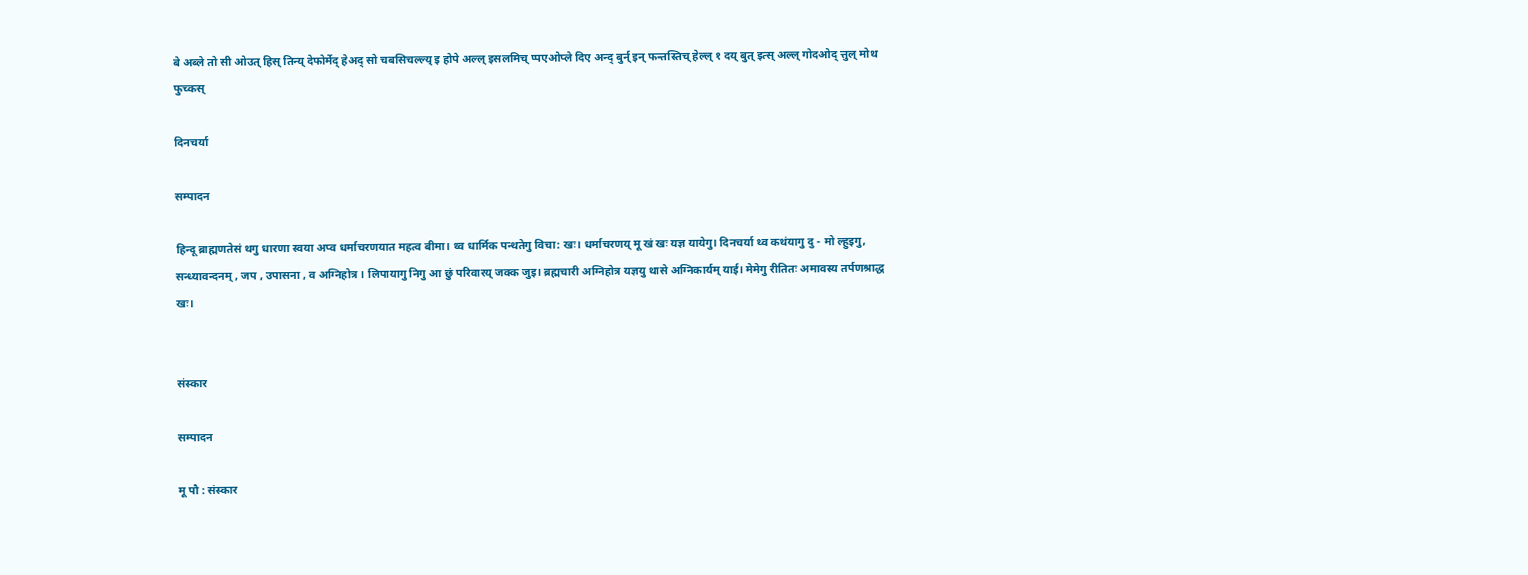बे अब्ले तो सी ओउत् हिस् तिन्य् देफोर्मेद् हेअद् सो चबसिचल्ल्य् इ होपे अल्ल् इसलमिच् प्पएओप्ले दिए अन्द् बुर्न् इन् फन्तस्तिच् हेल्ल् १ दय् बुत् इत्स् अल्ल् गोदओद् त्तुल् मोथ फुच्कस्

दिनचर्या

सम्पादन

हिन्दू ब्राह्मणतेसं थगु धारणा स्वया अप्व धर्माचरणयात महत्व बीमा। थ्व धार्मिक पन्थतेगु विचा: खः। धर्माचरणय् मू खं खः यज्ञ यायेगु। दिनचर्या थ्व कथंयागु दु - मो ल्हुइगु, सन्ध्यावन्दनम् , जप , उपासना , व अग्निहोत्र । लिपायागु निगु आ छुं परिवारय् जक्क जुइ। ब्रह्मचारी अग्निहोत्र यज्ञयु थासे अग्निकार्यम् याई। मेमेगु रीतितः अमावस्य तर्पणश्राद्ध खः।


संस्कार

सम्पादन

मू पौ : संस्कार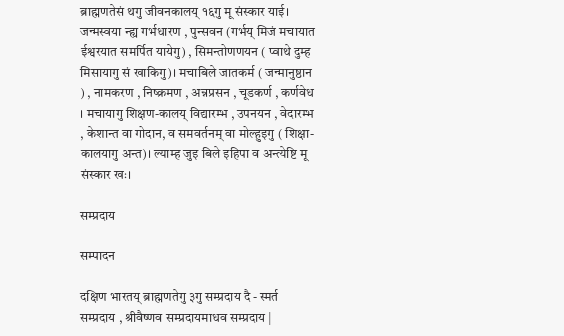ब्राह्मणतेसं थगु जीवनकालय् १६गु मू संस्कार याई। जन्मस्वया न्ह्य गर्भधारण , पुन्सवन (गर्भय् मिजं मचायात ईश्वरयात समर्पित यायेगु) , सिमन्तोणणयन ( प्वाथे दुम्ह मिसायागु सं खाकिगु)। मचाबिले जातकर्म ( जन्मानुष्ठान ) , नामकरण , निष्क्रमण , अन्नप्रसन , चूडकर्ण , कर्णवेध । मचायागु शिक्षण-कालय् विद्यारम्भ , उपनयन , वेदारम्भ , केशान्त वा गोदान, व समवर्तनम् वा मोल्हुइगु ( शिक्षा-कालयागु अन्त)। ल्याम्ह जुइ बिले इहिपा व अन्त्येष्टि मू संस्कार खः।

सम्प्रदाय

सम्पादन

दक्षिण भारतय् ब्राह्मणतेगु ३गु सम्प्रदाय दै - स्मर्त सम्प्रदाय , श्रीवैष्णव सम्प्रदायमाधव सम्प्रदाय |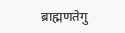ब्राह्मणतेगु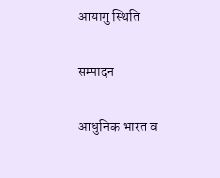आयागु स्थिति

सम्पादन

आधुनिक भारत व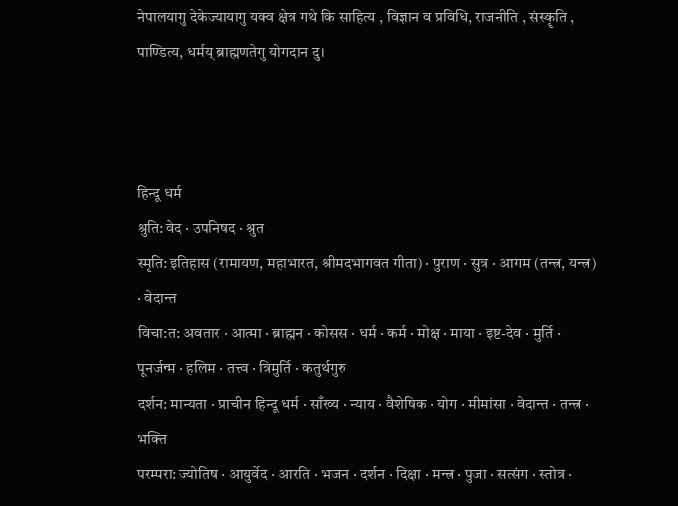नेपालयागु देकेज्यायागु यक्व क्षेत्र गथे कि साहित्य , विज्ञान व प्रविधि, राजनीति , संस्कॄति , पाण्डित्य, धर्मय् ब्राह्मणतेगु योगदान दु।



हिन्दू धर्म
श्रुति: वेद · उपनिषद · श्रुत
स्मृति: इतिहास (रामायण, महाभारत, श्रीमदभागवत गीता) · पुराण · सुत्र · आगम (तन्त्र, यन्त्र) · वेदान्त
विचा:त: अवतार · आत्मा · ब्राह्मन · कोसस · धर्म · कर्म · मोक्ष · माया · इष्ट-देव · मुर्ति · पूनर्जन्म · हलिम · तत्त्व · त्रिमुर्ति · कतुर्थगुरु
दर्शन: मान्यता · प्राचीन हिन्दू धर्म · साँख्य · न्याय · वैशेषिक · योग · मीमांसा · वेदान्त · तन्त्र · भक्ति
परम्परा: ज्योतिष · आयुर्वेद · आरति · भजन · दर्शन · दिक्षा · मन्त्र · पुजा · सत्संग · स्तोत्र ·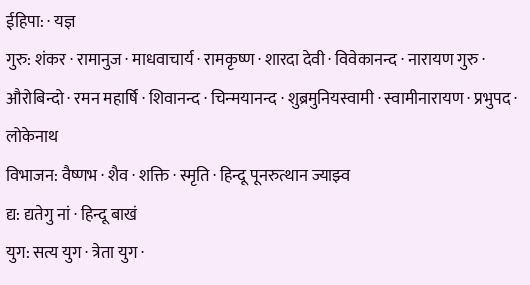ईहिपा: · यज्ञ
गुरु: शंकर · रामानुज · माधवाचार्य · रामकृष्ण · शारदा देवी · विवेकानन्द · नारायण गुरु · औरोबिन्दो · रमन महार्षि · शिवानन्द · चिन्‍मयानन्‍द · शुब्रमुनियस्वामी · स्वामीनारायण · प्रभुपद · लोकेनाथ
विभाजन: वैष्णभ · शैव · शक्ति · स्मृति · हिन्दू पूनरुत्थान ज्याझ्व
द्य: द्यतेगु नां · हिन्दू बाखं
युग: सत्य युग · त्रेता युग ·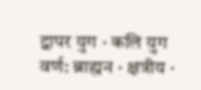द्वापर युग · कलि युग
वर्ण: ब्राह्मन · क्षत्रीय ·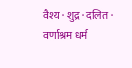वैश्य · शुद्र · दलित · वर्णाश्रम धर्म